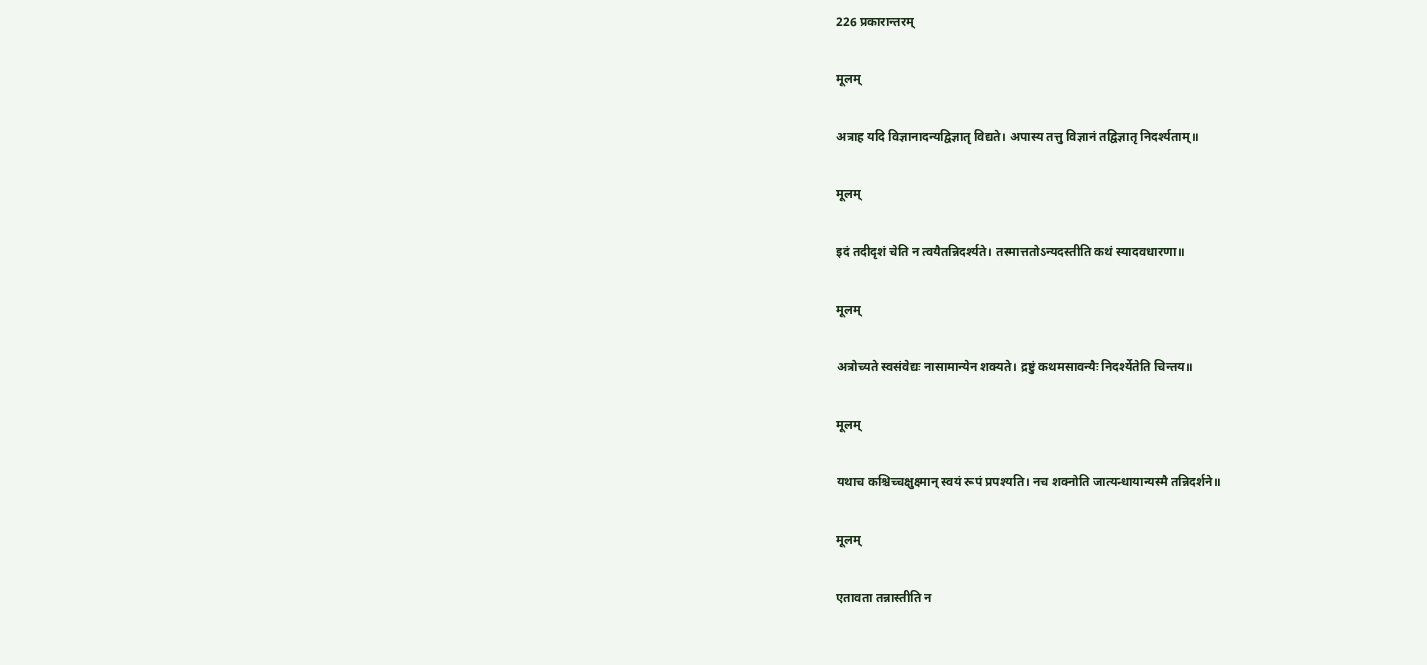226 प्रकारान्तरम्

मूलम्

अत्राह यदि विज्ञानादन्यद्विज्ञातृ विद्यते। अपास्य तत्तु विज्ञानं तद्विज्ञातृ निदर्श्यताम्॥

मूलम्

इदं तदीदृशं चेति न त्वयैतन्निदर्श्यते। तस्मात्ततोऽन्यदस्तीति कथं स्यादवधारणा॥

मूलम्

अत्रोच्यते स्वसंवेद्यः नासामान्येन शक्यते। द्रष्टुं कथमसावन्यैः निदर्श्येतेति चिन्तय॥

मूलम्

यथाच कश्चिच्चक्षुक्ष्मान् स्वयं रूपं प्रपश्यति। नच शक्नोति जात्यन्धायान्यस्मै तन्निदर्शने॥

मूलम्

एतावता तन्नास्तीति न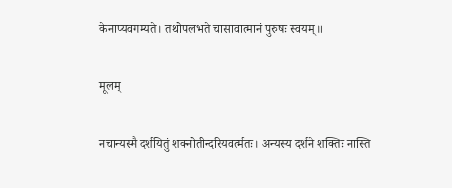केनाप्यवगम्यते। तथोपलभते चासावात्मानं पुरुषः स्वयम्॥

मूलम्

नचान्यस्मै दर्शयितुं शक्नोतीन्दरियवर्त्मतः। अन्यस्य दर्शने शक्तिः नास्ति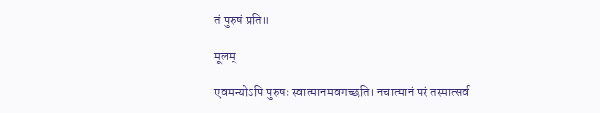तं पुरुषं प्रति॥

मूलम्

एवमन्योऽपि पुरुषः स्वात्मानमवगच्छति। नचात्मानं परं तस्मात्सर्व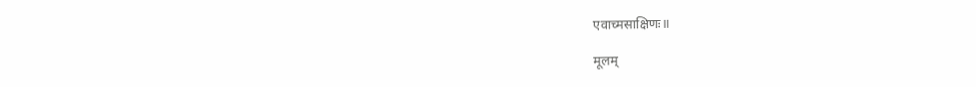एवाच्मसाक्षिणः॥

मूलम्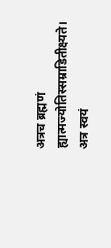अत्रच ब्रह्मणं ह्यात्मज्योतिस्सम्राडितीक्ष्यते। अत्र स्वयं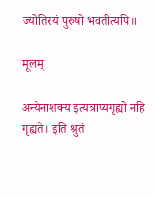ज्योतिरयं पुरुषो भवतीत्यपि॥

मूलम्

अन्येनाशक्य इत्यत्राप्यगृह्यो नहि गृह्यते। इति श्रुतं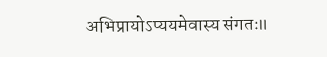अभिप्रायोऽप्ययमेवास्य संगतः॥